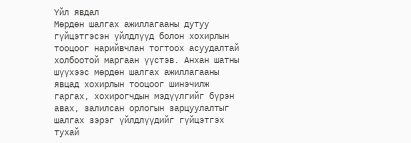Үйл явдал
Мөрдөн шалгах ажиллагааны дутуу гүйцэтгэсэн үйлдлүүд болон хохирлын тооцоог нарийвчлан тогтоох асуудалтай холбоотой маргаан үүстэв. Анхан шатны шүүхээс мөрдөн шалгах ажиллагааны явцад хохирлын тооцоог шинэчилж гаргах, хохирогчдын мэдүүлгийг бүрэн авах, залилсан орлогын зарцуулалтыг шалгах зэрэг үйлдлүүдийг гүйцэтгэх тухай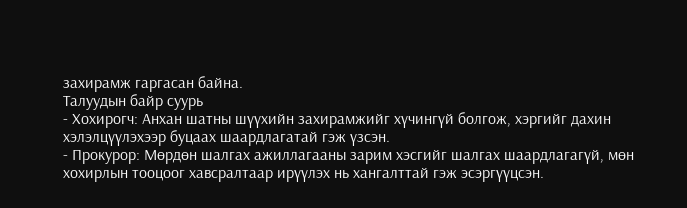захирамж гаргасан байна.
Талуудын байр суурь
- Хохирогч: Анхан шатны шүүхийн захирамжийг хүчингүй болгож, хэргийг дахин хэлэлцүүлэхээр буцаах шаардлагатай гэж үзсэн.
- Прокурор: Мөрдөн шалгах ажиллагааны зарим хэсгийг шалгах шаардлагагүй, мөн хохирлын тооцоог хавсралтаар ирүүлэх нь хангалттай гэж эсэргүүцсэн.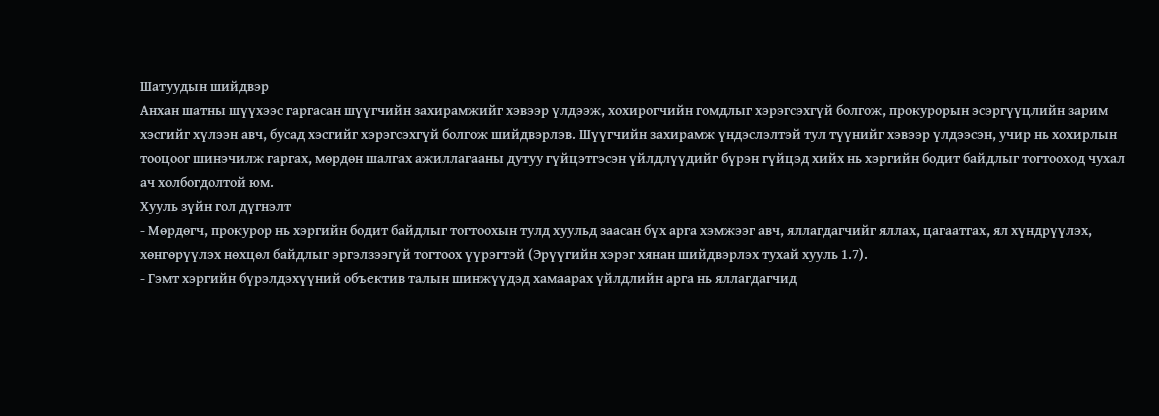Шатуудын шийдвэр
Анхан шатны шүүхээс гаргасан шүүгчийн захирамжийг хэвээр үлдээж, хохирогчийн гомдлыг хэрэгсэхгүй болгож, прокурорын эсэргүүцлийн зарим хэсгийг хүлээн авч, бусад хэсгийг хэрэгсэхгүй болгож шийдвэрлэв. Шүүгчийн захирамж үндэслэлтэй тул түүнийг хэвээр үлдээсэн, учир нь хохирлын тооцоог шинэчилж гаргах, мөрдөн шалгах ажиллагааны дутуу гүйцэтгэсэн үйлдлүүдийг бүрэн гүйцэд хийх нь хэргийн бодит байдлыг тогтооход чухал ач холбогдолтой юм.
Хууль зүйн гол дүгнэлт
- Мөрдөгч, прокурор нь хэргийн бодит байдлыг тогтоохын тулд хуульд заасан бүх арга хэмжээг авч, яллагдагчийг яллах, цагаатгах, ял хүндрүүлэх, хөнгөрүүлэх нөхцөл байдлыг эргэлзээгүй тогтоох үүрэгтэй (Эрүүгийн хэрэг хянан шийдвэрлэх тухай хууль 1.7).
- Гэмт хэргийн бүрэлдэхүүний объектив талын шинжүүдэд хамаарах үйлдлийн арга нь яллагдагчид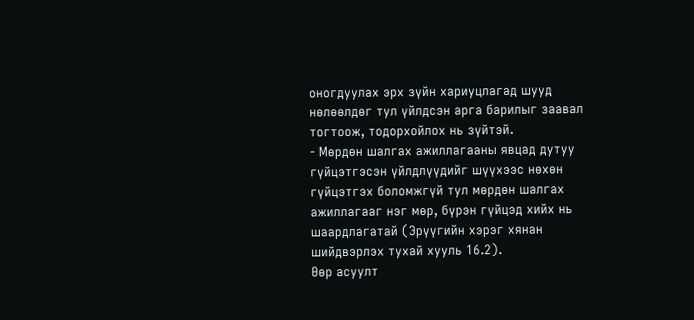оногдуулах эрх зүйн хариуцлагад шууд нөлөөлдөг тул үйлдсэн арга барилыг заавал тогтоож, тодорхойлох нь зүйтэй.
- Мөрдөн шалгах ажиллагааны явцад дутуу гүйцэтгэсэн үйлдлүүдийг шүүхээс нөхөн гүйцэтгэх боломжгүй тул мөрдөн шалгах ажиллагааг нэг мөр, бүрэн гүйцэд хийх нь шаардлагатай (Эрүүгийн хэрэг хянан шийдвэрлэх тухай хууль 16.2).
Өөр асуулт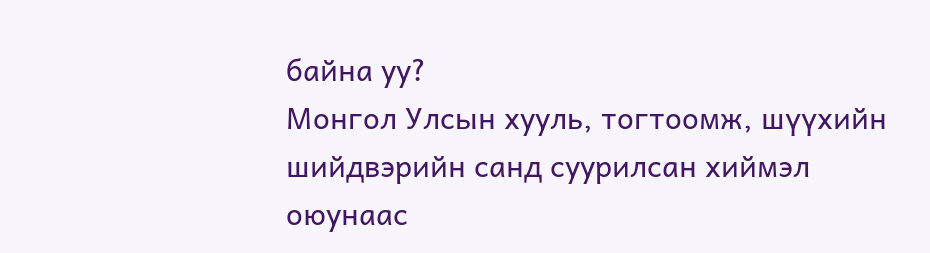байна уу?
Монгол Улсын хууль, тогтоомж, шүүхийн шийдвэрийн санд суурилсан хиймэл оюунаас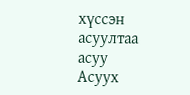хүссэн асуултаа асуу
Асуух